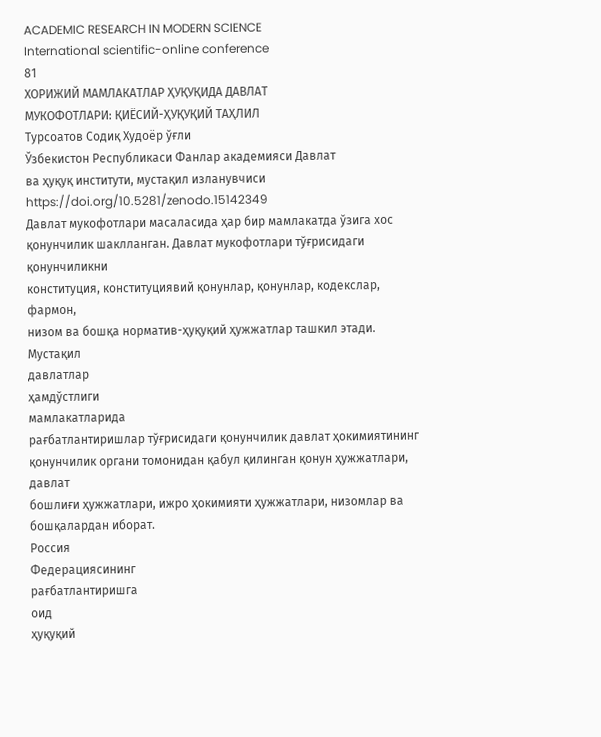ACADEMIC RESEARCH IN MODERN SCIENCE
International scientific-online conference
81
ХОРИЖИЙ МАМЛАКАТЛАР ҲУҚУҚИДА ДАВЛАТ
МУКОФОТЛАРИ: ҚИЁСИЙ-ҲУҚУҚИЙ ТАҲЛИЛ
Турсоатов Содиқ Худоёр ўғли
Ўзбекистон Республикаси Фанлар академияси Давлат
ва ҳуқуқ институти, мустақил изланувчиси
https://doi.org/10.5281/zenodo.15142349
Давлат мукофотлари масаласида ҳар бир мамлакатда ўзига хос
қонунчилик шаклланган. Давлат мукофотлари тўғрисидаги қонунчиликни
конституция, конституциявий қонунлар, қонунлар, кодекслар, фармон,
низом ва бошқа норматив-ҳуқуқий ҳужжатлар ташкил этади.
Мустақил
давлатлар
ҳамдўстлиги
мамлакатларида
рағбатлантиришлар тўғрисидаги қонунчилик давлат ҳокимиятининг
қонунчилик органи томонидан қабул қилинган қонун ҳужжатлари, давлат
бошлиғи ҳужжатлари, ижро ҳокимияти ҳужжатлари, низомлар ва
бошқалардан иборат.
Россия
Федерациясининг
рағбатлантиришга
оид
ҳуқуқий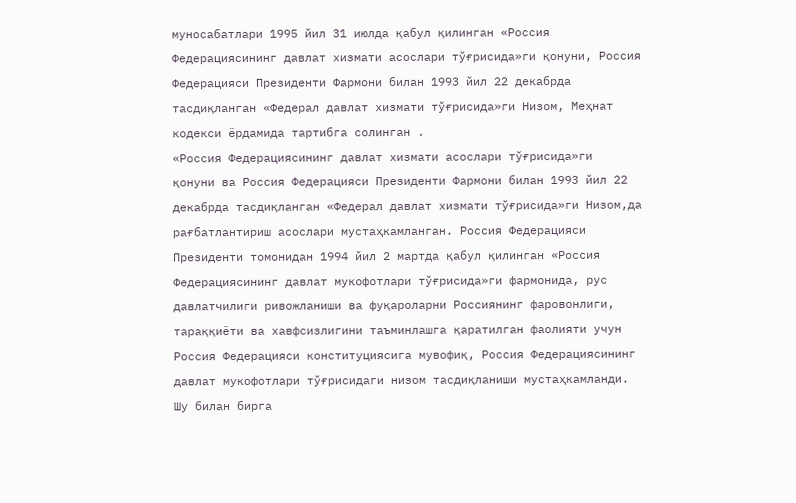муносабатлари 1995 йил 31 июлда қабул қилинган «Россия
Федерациясининг давлат хизмати асослари тўғрисида»ги қонуни, Россия
Федерацияси Президенти Фармони билан 1993 йил 22 декабрда
тасдиқланган «Федерал давлат хизмати тўғрисида»ги Низом, Меҳнат
кодекси ёрдамида тартибга солинган .
«Россия Федерациясининг давлат хизмати асослари тўғрисида»ги
қонуни ва Россия Федерацияси Президенти Фармони билан 1993 йил 22
декабрда тасдиқланган «Федерал давлат хизмати тўғрисида»ги Низом,да
рағбатлантириш асослари мустаҳкамланган. Россия Федерацияси
Президенти томонидан 1994 йил 2 мартда қабул қилинган «Россия
Федерациясининг давлат мукофотлари тўғрисида»ги фармонида, рус
давлатчилиги ривожланиши ва фуқароларни Россиянинг фаровонлиги,
тараққиёти ва хавфсизлигини таъминлашга қаратилган фаолияти учун
Россия Федерацияси конституциясига мувофиқ, Россия Федерациясининг
давлат мукофотлари тўғрисидаги низом тасдиқланиши мустаҳкамланди.
Шу билан бирга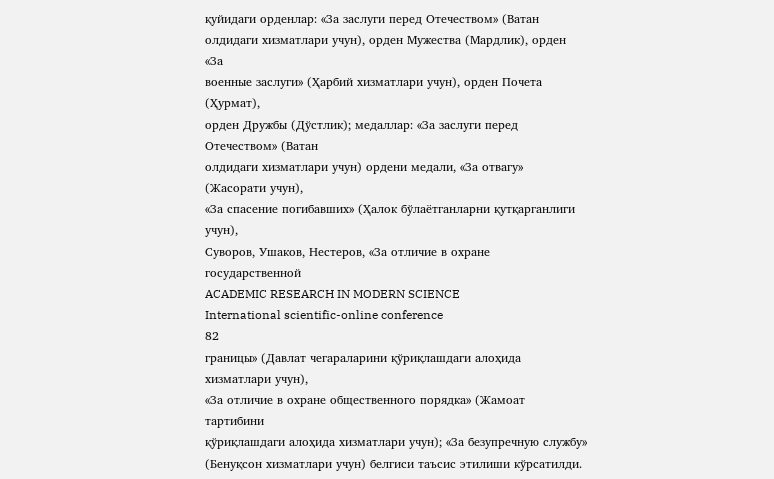қуйидаги орденлар: «За заслуги перед Отечеством» (Ватан
олдидаги хизматлари учун), орден Мужества (Мардлик), орден «За
военные заслуги» (Ҳарбий хизматлари учун), орден Почета (Ҳурмат),
орден Дружбы (Дўстлик); медаллар: «За заслуги перед Отечеством» (Ватан
олдидаги хизматлари учун) ордени медали, «За отвагу» (Жасорати учун),
«За спасение погибавших» (Ҳалок бўлаётганларни қутқарганлиги учун),
Суворов, Ушаков, Нестеров, «За отличие в охране государственной
ACADEMIC RESEARCH IN MODERN SCIENCE
International scientific-online conference
82
границы» (Давлат чегараларини қўриқлашдаги алоҳида хизматлари учун),
«За отличие в охране общественного порядка» (Жамоат тартибини
қўриқлашдаги алоҳида хизматлари учун); «За безупречную службу»
(Бенуқсон хизматлари учун) белгиси таъсис этилиши кўрсатилди.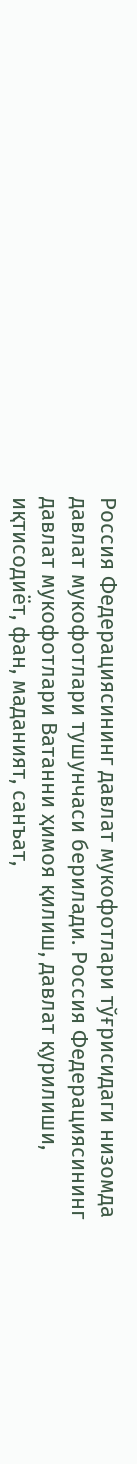Россия Федерациясининг давлат мукофотлари тўғрисидаги низомда
давлат мукофотлари тушунчаси берилади. Россия Федерациясининг
давлат мукофотлари Ватанни ҳимоя қилиш, давлат қурилиши,
иқтисодиёт, фан, маданият, санъат,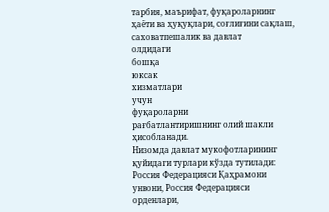тарбия, маърифат, фуқароларнинг
ҳаёти ва ҳуқуқлари, соғлиғини сақлаш, саховатпешалик ва давлат
олдидаги
бошқа
юксак
хизматлари
учун
фуқароларни
рағбатлантиришнинг олий шакли ҳисобланади.
Низомда давлат мукофотларининг қуйидаги турлари кўзда тутилади:
Россия Федерацияси Қаҳрамони унвони, Россия Федерацияси орденлари,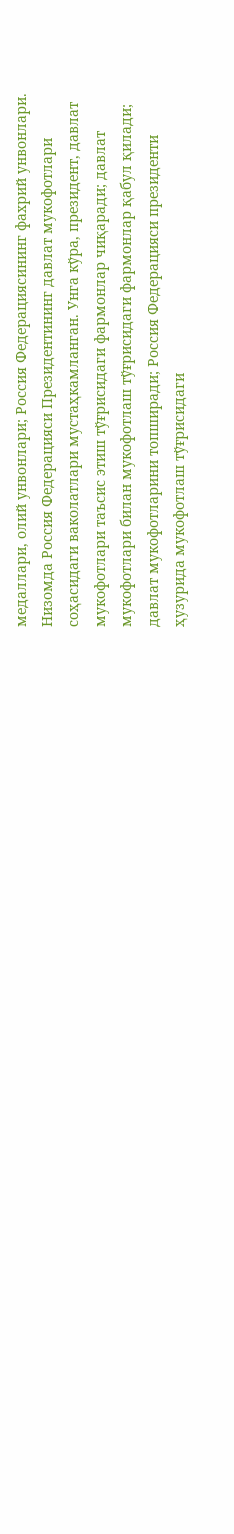медаллари, олий унвонлари; Россия Федерациясининг фахрий унвонлари.
Низомда Россия Федерацияси Президентининг давлат мукофотлари
соҳасидаги ваколатлари мустаҳкамланган. Унга кўра, президент, давлат
мукофотлари таъсис этиш тўғрисидаги фармонлар чиқаради; давлат
мукофотлари билан мукофотлаш тўғрисидаги фармонлар қабул қилади;
давлат мукофотларини топширади; Россия Федерацияси президенти
ҳузурида мукофотлаш тўғрисидаги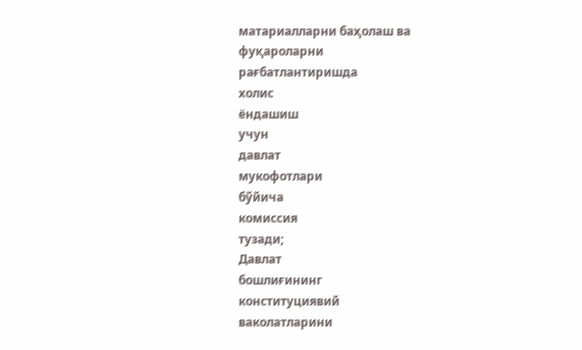матариалларни баҳолаш ва
фуқароларни
рағбатлантиришда
холис
ёндашиш
учун
давлат
мукофотлари
бўйича
комиссия
тузади;
Давлат
бошлиғининг
конституциявий
ваколатларини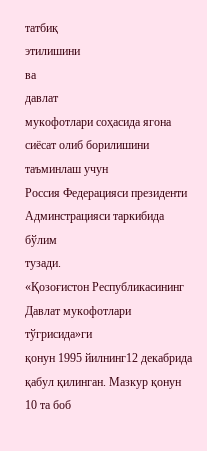татбиқ
этилишини
ва
давлат
мукофотлари соҳасида ягона сиёсат олиб борилишини таъминлаш учун
Россия Федерацияси президенти Админстрацияси таркибида бўлим
тузади.
«Қозоғистон Республикасининг Давлат мукофотлари тўгрисида»ги
қонун 1995 йилнинг12 декабрида қабул қилинган. Мазкур қонун 10 та боб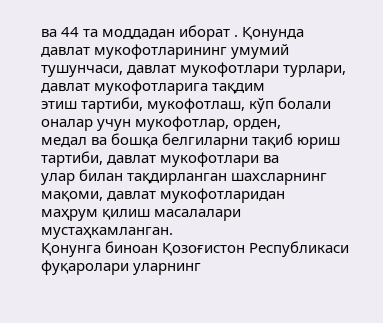ва 44 та моддадан иборат . Қонунда давлат мукофотларининг умумий
тушунчаси, давлат мукофотлари турлари, давлат мукофотларига тақдим
этиш тартиби, мукофотлаш, кўп болали оналар учун мукофотлар, орден,
медал ва бошқа белгиларни тақиб юриш тартиби, давлат мукофотлари ва
улар билан тақдирланган шахсларнинг мақоми, давлат мукофотларидан
маҳрум қилиш масалалари мустаҳкамланган.
Қонунга биноан Қозоғистон Республикаси фуқаролари уларнинг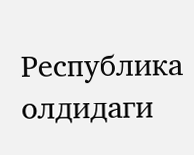Республика олдидаги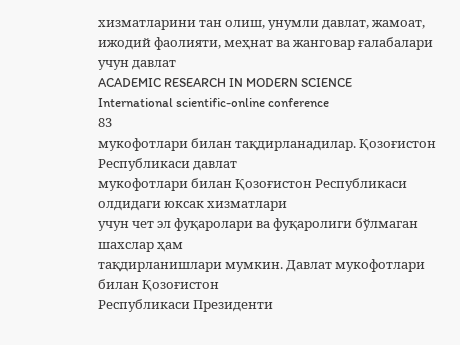хизматларини тан олиш, унумли давлат, жамоат,
ижодий фаолияти, меҳнат ва жанговар ғалабалари учун давлат
ACADEMIC RESEARCH IN MODERN SCIENCE
International scientific-online conference
83
мукофотлари билан тақдирланадилар. Қозоғистон Республикаси давлат
мукофотлари билан Қозоғистон Республикаси олдидаги юксак хизматлари
учун чет эл фуқаролари ва фуқаролиги бўлмаган шахслар ҳам
тақдирланишлари мумкин. Давлат мукофотлари билан Қозоғистон
Республикаси Президенти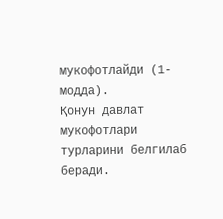мукофотлайди (1-модда).
Қонун давлат мукофотлари турларини белгилаб беради.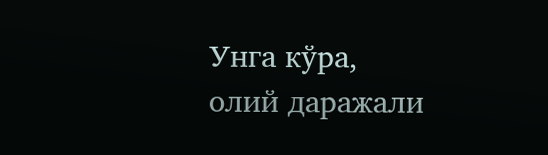Унга кўра,
олий даражали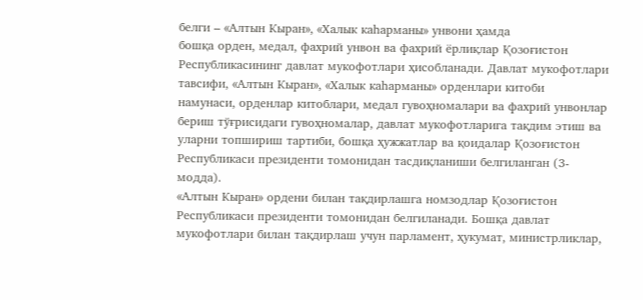белги – «Алтын Кыран», «Халык каhарманы» унвони ҳамда
бошқа орден, медал, фахрий унвон ва фахрий ёрлиқлар Қозоғистон
Республикасининг давлат мукофотлари ҳисобланади. Давлат мукофотлари
тавсифи, «Алтын Кыран», «Халык каhарманы» орденлари китоби
намунаси, орденлар китоблари, медал гувоҳномалари ва фахрий унвонлар
бериш тўғрисидаги гувоҳномалар, давлат мукофотларига тақдим этиш ва
уларни топшириш тартиби, бошқа ҳужжатлар ва қоидалар Қозоғистон
Республикаси президенти томонидан тасдиқланиши белгиланган (3-
модда).
«Алтын Кыран» ордени билан тақдирлашга номзодлар Қозоғистон
Республикаси президенти томонидан белгиланади. Бошқа давлат
мукофотлари билан тақдирлаш учун парламент, ҳукумат, министрликлар,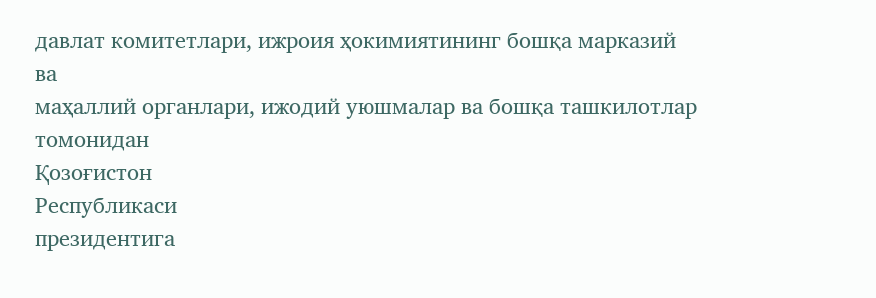давлат комитетлари, ижроия ҳокимиятининг бошқа марказий ва
маҳаллий органлари, ижодий уюшмалар ва бошқа ташкилотлар
томонидан
Қозоғистон
Республикаси
президентига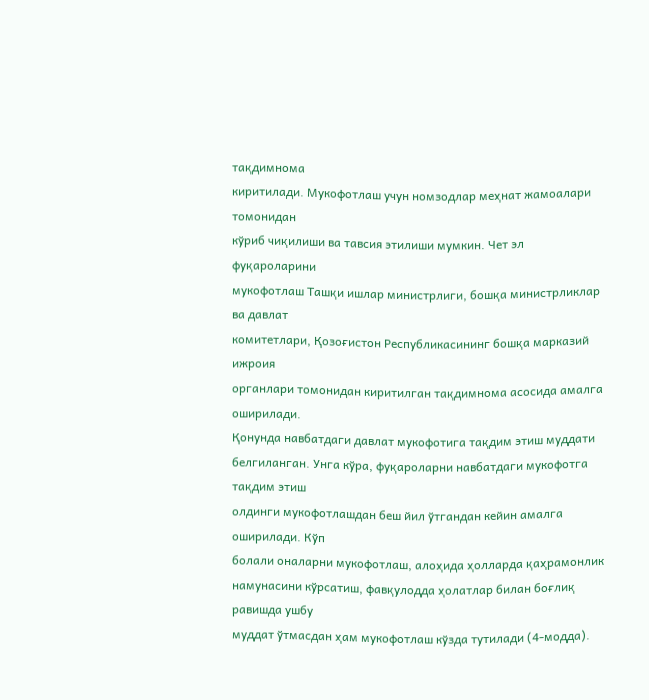тақдимнома
киритилади. Мукофотлаш учун номзодлар меҳнат жамоалари томонидан
кўриб чиқилиши ва тавсия этилиши мумкин. Чет эл фуқароларини
мукофотлаш Ташқи ишлар министрлиги, бошқа министрликлар ва давлат
комитетлари, Қозоғистон Республикасининг бошқа марказий ижроия
органлари томонидан киритилган тақдимнома асосида амалга
оширилади.
Қонунда навбатдаги давлат мукофотига тақдим этиш муддати
белгиланган. Унга кўра, фуқароларни навбатдаги мукофотга тақдим этиш
олдинги мукофотлашдан беш йил ўтгандан кейин амалга оширилади. Кўп
болали оналарни мукофотлаш, алоҳида ҳолларда қаҳрамонлик
намунасини кўрсатиш, фавқулодда ҳолатлар билан боғлиқ равишда ушбу
муддат ўтмасдан ҳам мукофотлаш кўзда тутилади (4-модда).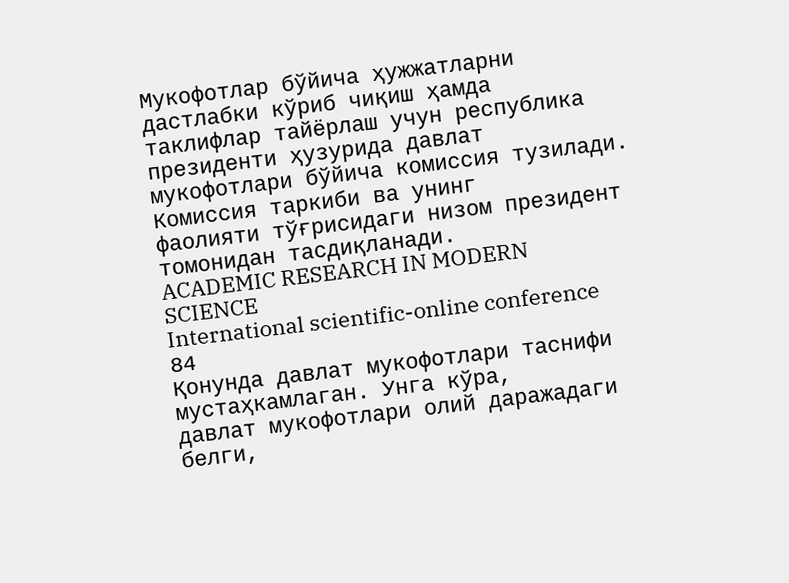Мукофотлар бўйича ҳужжатларни дастлабки кўриб чиқиш ҳамда
таклифлар тайёрлаш учун республика президенти ҳузурида давлат
мукофотлари бўйича комиссия тузилади. Комиссия таркиби ва унинг
фаолияти тўғрисидаги низом президент томонидан тасдиқланади.
ACADEMIC RESEARCH IN MODERN SCIENCE
International scientific-online conference
84
Қонунда давлат мукофотлари таснифи мустаҳкамлаган. Унга кўра,
давлат мукофотлари олий даражадаги белги,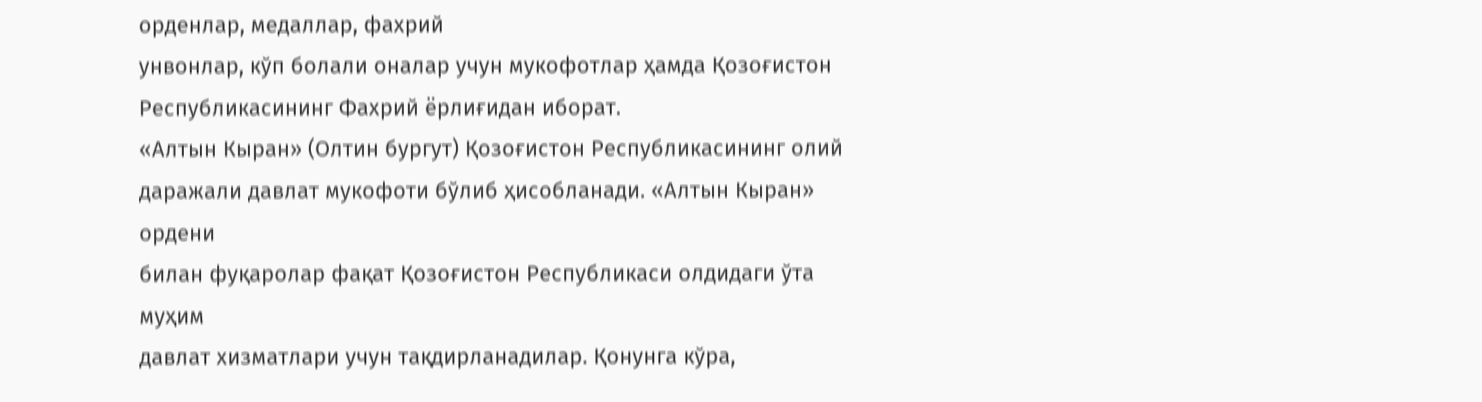орденлар, медаллар, фахрий
унвонлар, кўп болали оналар учун мукофотлар ҳамда Қозоғистон
Республикасининг Фахрий ёрлиғидан иборат.
«Алтын Кыран» (Олтин бургут) Қозоғистон Республикасининг олий
даражали давлат мукофоти бўлиб ҳисобланади. «Алтын Кыран» ордени
билан фуқаролар фақат Қозоғистон Республикаси олдидаги ўта муҳим
давлат хизматлари учун тақдирланадилар. Қонунга кўра,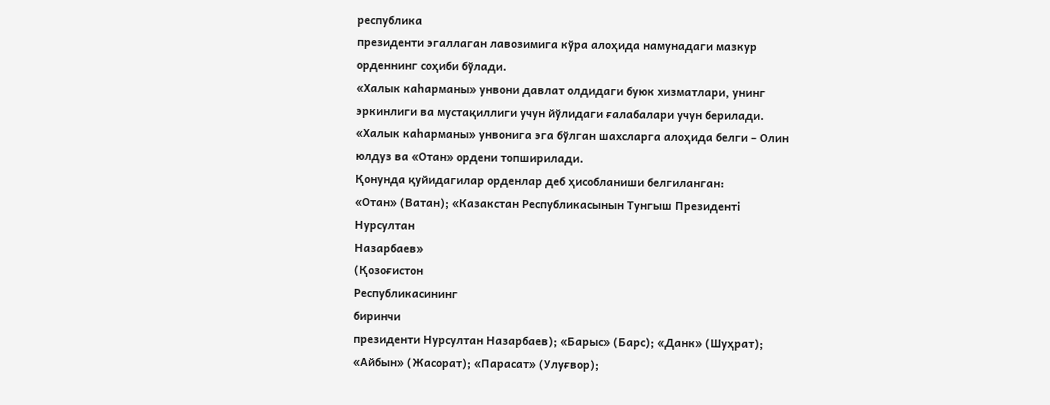республика
президенти эгаллаган лавозимига кўра алоҳида намунадаги мазкур
орденнинг соҳиби бўлади.
«Халык каhарманы» унвони давлат олдидаги буюк хизматлари, унинг
эркинлиги ва мустақиллиги учун йўлидаги ғалабалари учун берилади.
«Халык каhарманы» унвонига эга бўлган шахсларга алоҳида белги – Олин
юлдуз ва «Отан» ордени топширилади.
Қонунда қуйидагилар орденлар деб ҳисобланиши белгиланган:
«Отан» (Ватан); «Казакстан Республикасынын Тунгыш Президентi
Нурсултан
Назарбаев»
(Қозоғистон
Республикасининг
биринчи
президенти Нурсултан Назарбаев); «Барыс» (Барс); «Данк» (Шуҳрат);
«Айбын» (Жасорат); «Парасат» (Улуғвор);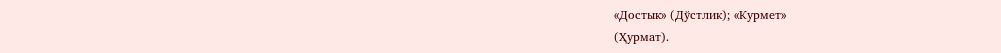«Достык» (Дўстлик); «Курмет»
(Ҳурмат).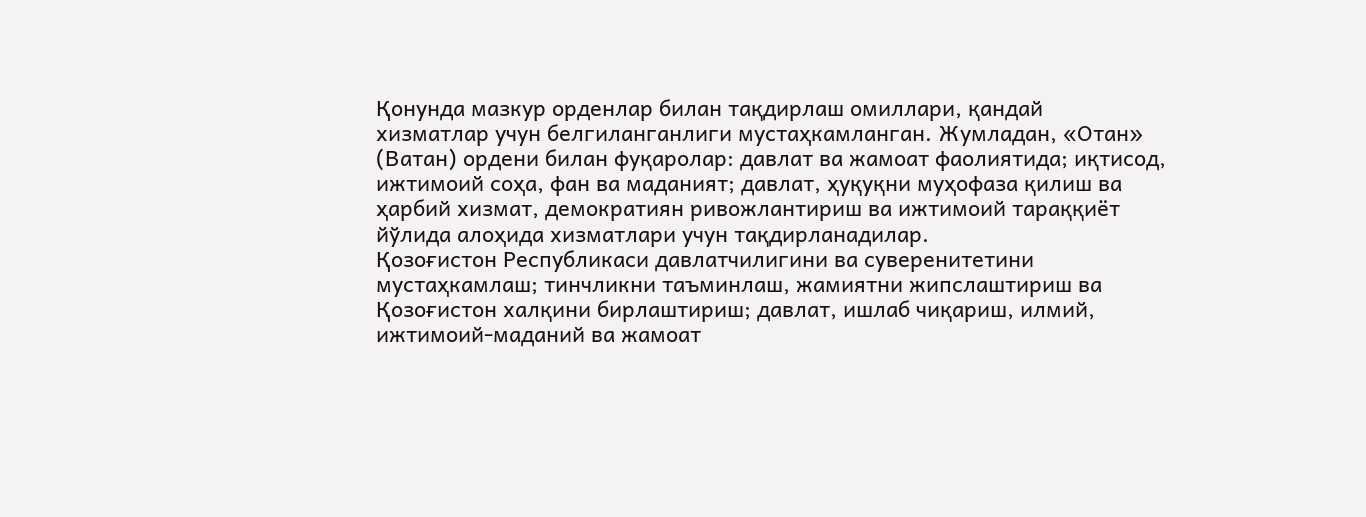Қонунда мазкур орденлар билан тақдирлаш омиллари, қандай
хизматлар учун белгиланганлиги мустаҳкамланган. Жумладан, «Отан»
(Ватан) ордени билан фуқаролар: давлат ва жамоат фаолиятида; иқтисод,
ижтимоий соҳа, фан ва маданият; давлат, ҳуқуқни муҳофаза қилиш ва
ҳарбий хизмат, демократиян ривожлантириш ва ижтимоий тараққиёт
йўлида алоҳида хизматлари учун тақдирланадилар.
Қозоғистон Республикаси давлатчилигини ва суверенитетини
мустаҳкамлаш; тинчликни таъминлаш, жамиятни жипслаштириш ва
Қозоғистон халқини бирлаштириш; давлат, ишлаб чиқариш, илмий,
ижтимоий-маданий ва жамоат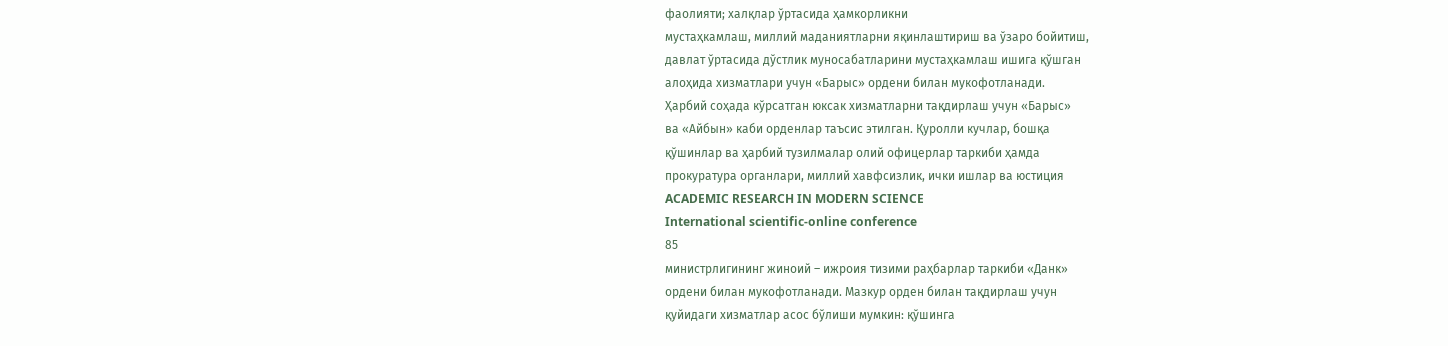фаолияти; халқлар ўртасида ҳамкорликни
мустаҳкамлаш, миллий маданиятларни яқинлаштириш ва ўзаро бойитиш,
давлат ўртасида дўстлик муносабатларини мустаҳкамлаш ишига қўшган
алоҳида хизматлари учун «Барыс» ордени билан мукофотланади.
Ҳарбий соҳада кўрсатган юксак хизматларни тақдирлаш учун «Барыс»
ва «Айбын» каби орденлар таъсис этилган. Қуролли кучлар, бошқа
қўшинлар ва ҳарбий тузилмалар олий офицерлар таркиби ҳамда
прокуратура органлари, миллий хавфсизлик, ички ишлар ва юстиция
ACADEMIC RESEARCH IN MODERN SCIENCE
International scientific-online conference
85
министрлигининг жиноий – ижроия тизими раҳбарлар таркиби «Данк»
ордени билан мукофотланади. Мазкур орден билан тақдирлаш учун
қуйидаги хизматлар асос бўлиши мумкин: қўшинга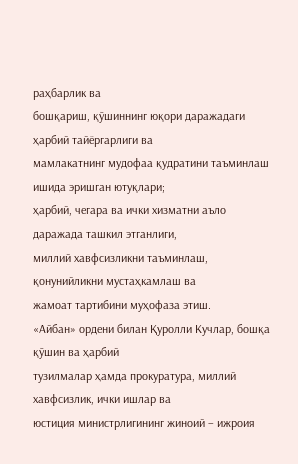раҳбарлик ва
бошқариш, қўшиннинг юқори даражадаги ҳарбий тайёргарлиги ва
мамлакатнинг мудофаа қудратини таъминлаш ишида эришган ютуқлари;
ҳарбий, чегара ва ички хизматни аъло даражада ташкил этганлиги,
миллий хавфсизликни таъминлаш, қонунийликни мустаҳкамлаш ва
жамоат тартибини муҳофаза этиш.
«Айбан» ордени билан Қуролли Кучлар, бошқа қўшин ва ҳарбий
тузилмалар ҳамда прокуратура, миллий хавфсизлик, ички ишлар ва
юстиция министрлигининг жиноий – ижроия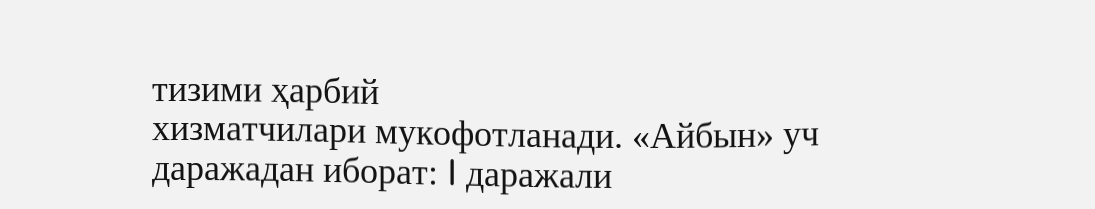тизими ҳарбий
хизматчилари мукофотланади. «Айбын» уч даражадан иборат: I даражали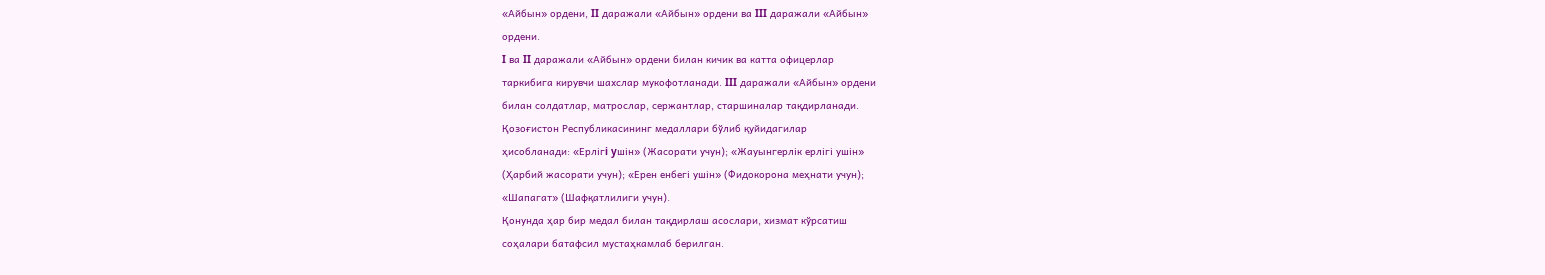«Айбын» ордени, II даражали «Айбын» ордени ва III даражали «Айбын»
ордени.
I ва II даражали «Айбын» ордени билан кичик ва катта офицерлар
таркибига кирувчи шахслар мукофотланади. III даражали «Айбын» ордени
билан солдатлар, матрослар, сержантлар, старшиналар тақдирланади.
Қозоғистон Республикасининг медаллари бўлиб қуйидагилар
ҳисобланади: «Ерлiгi yшiн» (Жасорати учун); «Жауынгерлiк ерлiгi ушiн»
(Ҳарбий жасорати учун); «Ерен енбегi ушiн» (Фидокорона меҳнати учун);
«Шапагат» (Шафқатлилиги учун).
Қонунда ҳар бир медал билан тақдирлаш асослари, хизмат кўрсатиш
соҳалари батафсил мустаҳкамлаб берилган.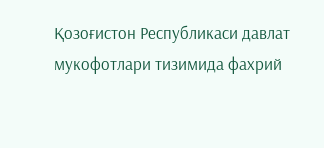Қозоғистон Республикаси давлат мукофотлари тизимида фахрий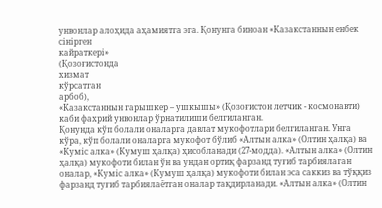унвонлар алоҳида аҳамиятга эга. Қонунга биноан «Казакстаннын енбек
сiнiрген
кайраткерi»
(Қозоғистонда
хизмат
кўрсатган
арбоб),
«Казакстаннын гарышкер – ушкышы» (Қозоғистон летчик - космонавти)
каби фахрий унвонлар ўрнатилиши белгиланган.
Қонунда кўп болали оналарга давлат мукофотлари белгиланган. Унга
кўра, кўп болали оналарга мукофот бўлиб «Алтын алка» (Олтин ҳалқа) ва
«Кумiс алка» (Кумуш ҳалқа) ҳисобланади (27-модда). «Алтын алка» (Олтин
ҳалқа) мукофоти билан ўн ва ундан ортиқ фарзанд туғиб тарбиялаган
оналар, «Кумiс алка» (Кумуш ҳалқа) мукофоти билан эса саккиз ва тўққиз
фарзанд туғиб тарбиялаётган оналар тақдирланади. «Алтын алка» (Олтин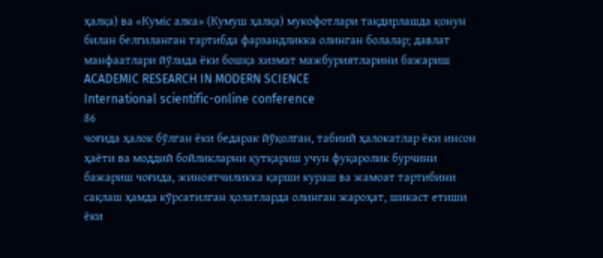ҳалқа) ва «Кумiс алка» (Кумуш ҳалқа) мукофотлари тақдирлашда қонун
билан белгиланган тартибда фарзандликка олинган болалар; давлат
манфаатлари йўлида ёки бошқа хизмат мажбуриятларини бажариш
ACADEMIC RESEARCH IN MODERN SCIENCE
International scientific-online conference
86
чоғида ҳалок бўлган ёки бедарак йўқолган, табиий ҳалокатлар ёки инсон
ҳаёти ва моддий бойликларни қутқариш учун фуқаролик бурчини
бажариш чоғида, жиноятчиликка қарши кураш ва жамоат тартибини
сақлаш ҳамда кўрсатилган ҳолатларда олинган жароҳат, шикаст етиши
ёки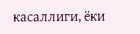касаллиги, ёки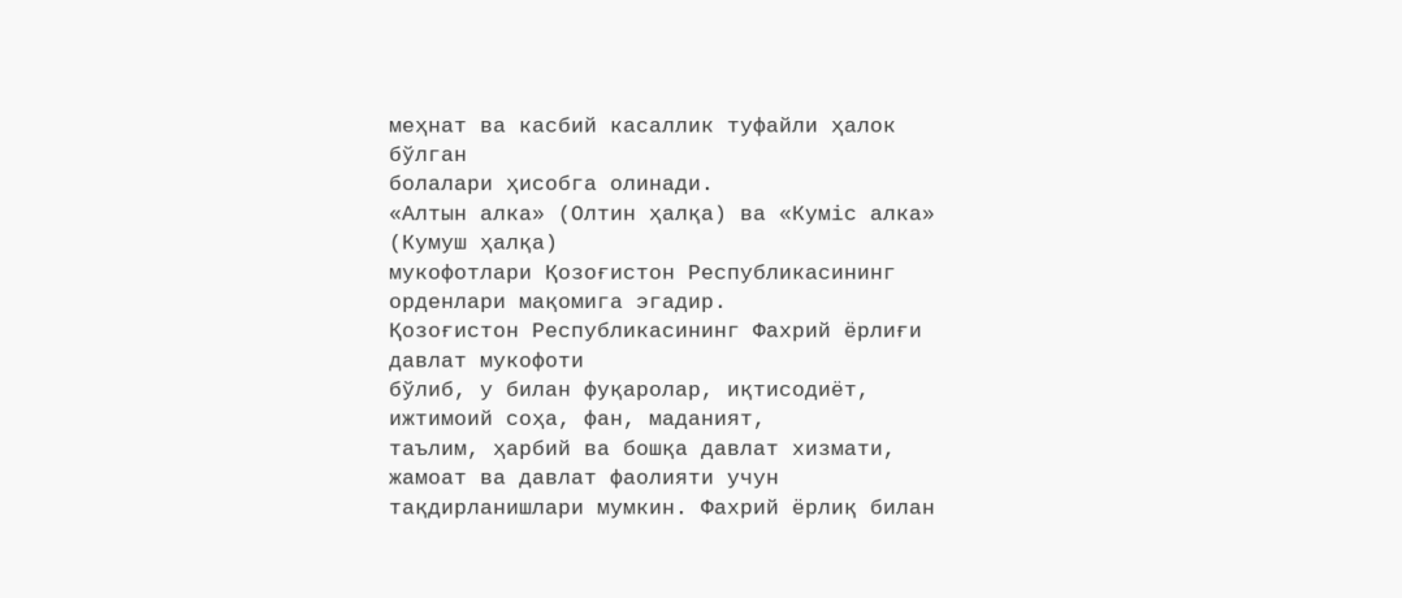меҳнат ва касбий касаллик туфайли ҳалок бўлган
болалари ҳисобга олинади.
«Алтын алка» (Олтин ҳалқа) ва «Кумiс алка» (Кумуш ҳалқа)
мукофотлари Қозоғистон Республикасининг орденлари мақомига эгадир.
Қозоғистон Республикасининг Фахрий ёрлиғи давлат мукофоти
бўлиб, у билан фуқаролар, иқтисодиёт, ижтимоий соҳа, фан, маданият,
таълим, ҳарбий ва бошқа давлат хизмати, жамоат ва давлат фаолияти учун
тақдирланишлари мумкин. Фахрий ёрлиқ билан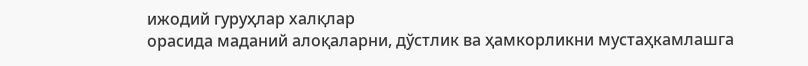ижодий гуруҳлар халқлар
орасида маданий алоқаларни, дўстлик ва ҳамкорликни мустаҳкамлашга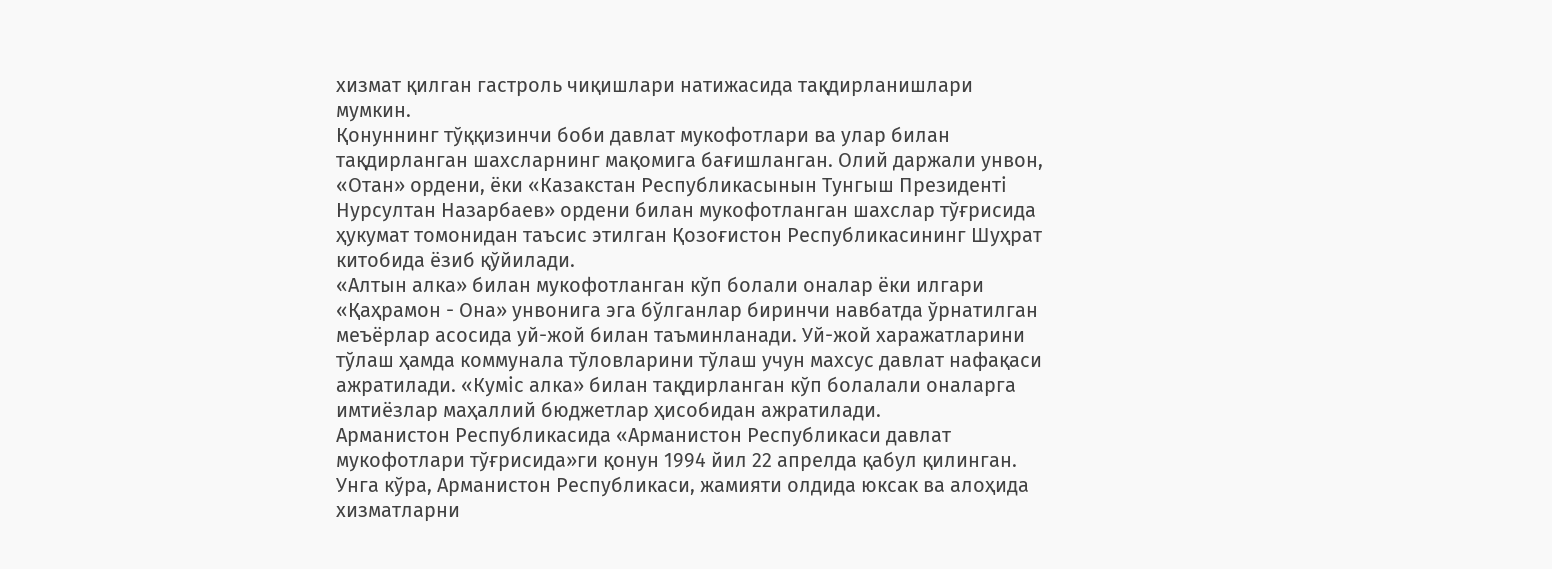хизмат қилган гастроль чиқишлари натижасида тақдирланишлари
мумкин.
Қонуннинг тўққизинчи боби давлат мукофотлари ва улар билан
тақдирланган шахсларнинг мақомига бағишланган. Олий даржали унвон,
«Отан» ордени, ёки «Казакстан Республикасынын Тунгыш Президентi
Нурсултан Назарбаев» ордени билан мукофотланган шахслар тўғрисида
ҳукумат томонидан таъсис этилган Қозоғистон Республикасининг Шуҳрат
китобида ёзиб қўйилади.
«Алтын алка» билан мукофотланган кўп болали оналар ёки илгари
«Қаҳрамон - Она» унвонига эга бўлганлар биринчи навбатда ўрнатилган
меъёрлар асосида уй-жой билан таъминланади. Уй-жой харажатларини
тўлаш ҳамда коммунала тўловларини тўлаш учун махсус давлат нафақаси
ажратилади. «Кумiс алка» билан тақдирланган кўп болалали оналарга
имтиёзлар маҳаллий бюджетлар ҳисобидан ажратилади.
Арманистон Республикасида «Арманистон Республикаси давлат
мукофотлари тўғрисида»ги қонун 1994 йил 22 апрелда қабул қилинган.
Унга кўра, Арманистон Республикаси, жамияти олдида юксак ва алоҳида
хизматларни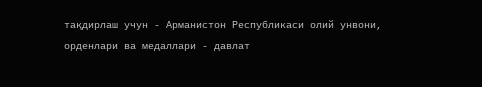тақдирлаш учун - Арманистон Республикаси олий унвони,
орденлари ва медаллари - давлат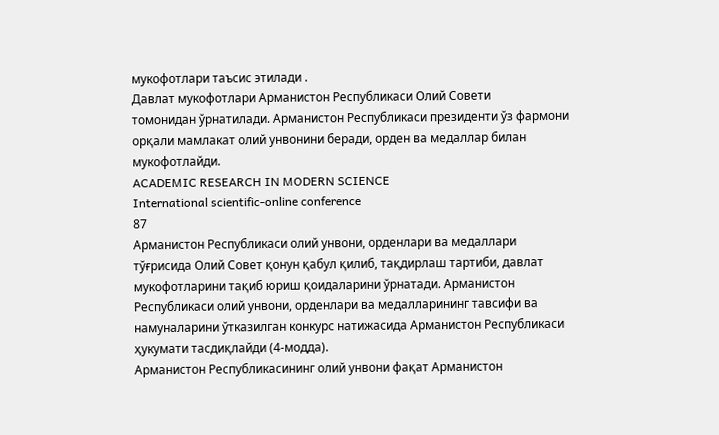мукофотлари таъсис этилади .
Давлат мукофотлари Арманистон Республикаси Олий Совети
томонидан ўрнатилади. Арманистон Республикаси президенти ўз фармони
орқали мамлакат олий унвонини беради, орден ва медаллар билан
мукофотлайди.
ACADEMIC RESEARCH IN MODERN SCIENCE
International scientific-online conference
87
Арманистон Республикаси олий унвони, орденлари ва медаллари
тўғрисида Олий Совет қонун қабул қилиб, тақдирлаш тартиби, давлат
мукофотларини тақиб юриш қоидаларини ўрнатади. Арманистон
Республикаси олий унвони, орденлари ва медалларининг тавсифи ва
намуналарини ўтказилган конкурс натижасида Арманистон Республикаси
ҳукумати тасдиқлайди (4-модда).
Арманистон Республикасининг олий унвони фақат Арманистон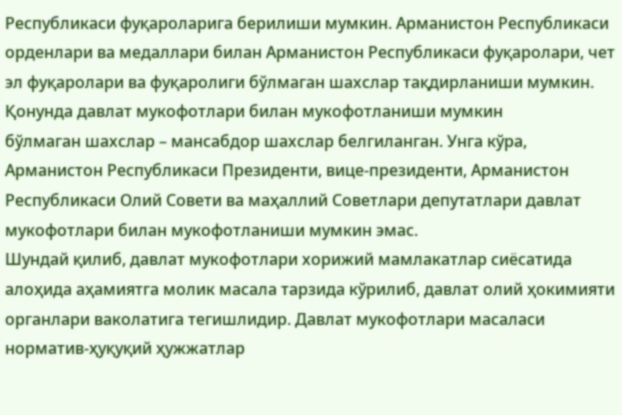Республикаси фуқароларига берилиши мумкин. Арманистон Республикаси
орденлари ва медаллари билан Арманистон Республикаси фуқаролари, чет
эл фуқаролари ва фуқаролиги бўлмаган шахслар тақдирланиши мумкин.
Қонунда давлат мукофотлари билан мукофотланиши мумкин
бўлмаган шахслар – мансабдор шахслар белгиланган. Унга кўра,
Арманистон Республикаси Президенти, вице-президенти, Арманистон
Республикаси Олий Совети ва маҳаллий Советлари депутатлари давлат
мукофотлари билан мукофотланиши мумкин эмас.
Шундай қилиб, давлат мукофотлари хорижий мамлакатлар сиёсатида
алоҳида аҳамиятга молик масала тарзида кўрилиб, давлат олий ҳокимияти
органлари ваколатига тегишлидир. Давлат мукофотлари масаласи
норматив-ҳуқуқий ҳужжатлар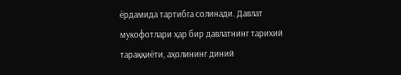ёрдамида тартибга солинади. Давлат
мукофотлари ҳар бир давлатнинг тарихий тараққиёти, аҳолининг диний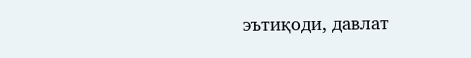эътиқоди, давлат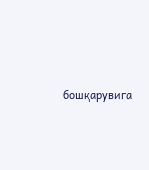бошқарувига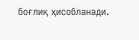боғлиқ ҳисобланади.